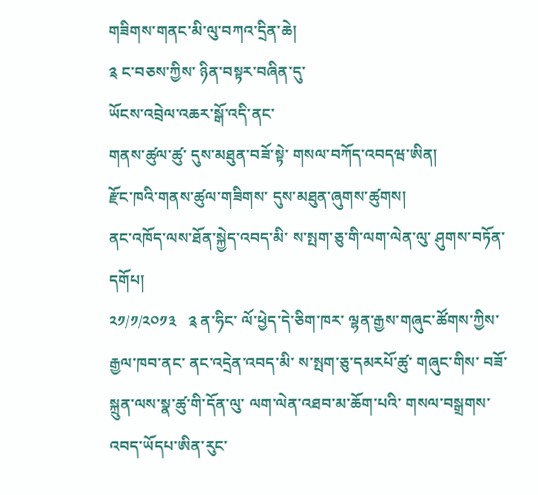གཟིགས་གནང་མི་ལུ་བཀའ་དྲིན་ཆེ།
༉ ང་བཅས་ཀྱིས་ ཉིན་བསྟར་བཞིན་དུ་
ཡོངས་འབྲེལ་འཆར་སྒོ་འདི་ནང་
གནས་ཚུལ་ཚུ་ དུས་མཐུན་བཟོ་སྟེ་ གསལ་བཀོད་འབདཝ་ཨིན།
རྫོང་ཁའི་གནས་ཚུལ་གཟིགས་ དུས་མཐུན་ཞུགས་ཚུགས།
ནང་འཁོད་ལས་ཐོན་སྐྱེད་འབད་མི་ ས་སྤག་ཅུ་གི་ལག་ལེན་ལུ་ ཤུགས་བཏོན་དགོཔ།
༢༡/༡/༢༠༡༣   ༉ ན་ཧིང་ ལོ་ཕྱེད་དེ་ཅིག་ཁར་ ལྷན་རྒྱས་གཞུང་ཚོགས་ཀྱིས་ རྒྱལ་ཁབ་ནང་ ནང་འདྲེན་འབད་མི་ ས་སྤག་ཅུ་དམརཔོ་ཚུ་ གཞུང་གིས་ བཟོ་སྐྲུན་ལས་སྣ་ཚུ་གི་དོན་ལུ་ ལག་ལེན་འཐབ་མ་ཆོག་པའི་ གསལ་བསྒྲགས་འབད་ཡོདཔ་ཨིན་རུང་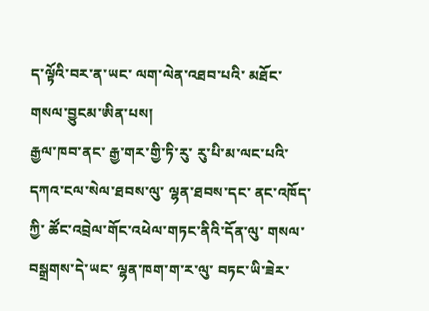ད་ལྟོའི་བར་ན་ཡང་ ལག་ལེན་འཐབ་པའི་ མཐོང་གསལ་བྱུངམ་ཨིན་པས།
རྒྱལ་ཁབ་ནང་ རྒྱ་གར་གྱི་ཏི་རུ་ རུ་པི་མ་ལང་པའི་ དཀའ་ངལ་སེལ་ཐབས་ལུ་ ལྷན་ཐབས་དང་ ནང་འཁོད་ཀྱི་ ཚོང་འབྲེལ་གོང་འཕེལ་གཏང་ནིའི་དོན་ལུ་ གསལ་བསྒྲགས་དེ་ཡང་ ལྷན་ཁག་ག་ར་ལུ་ བཏང་ཡི་ཟེར་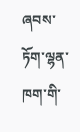ཞབས་ཏོག་ལྷན་ཁག་གི་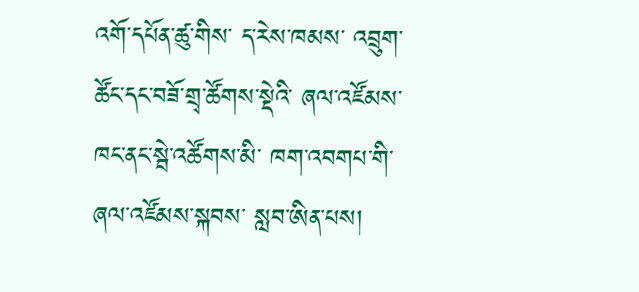འགོ་དཔོན་ཚུ་གིས་ ད་རེས་ཁམས་ འབྲུག་ཚོང་དང་བཟོ་གྲྭ་ཚོགས་སྡེའི་ ཞལ་འཛོམས་ཁང་ནང་སྦེ་འཚོགས་མི་ ཁག་འབགཔ་གི་ ཞལ་འཛོམས་སྐབས་ སླབ་ཨིན་པས།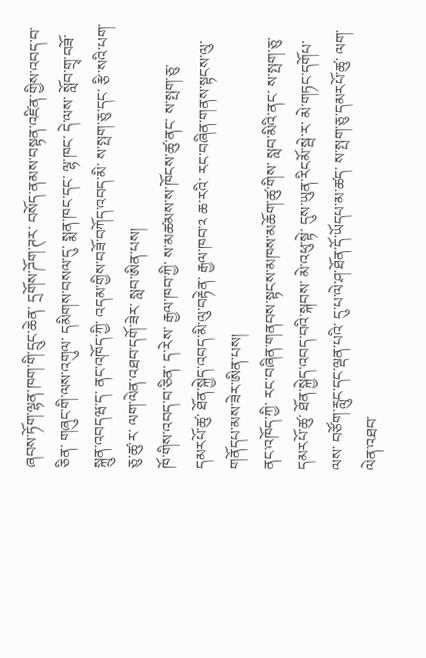ཞབས་ཏོག་ལྷན་ཁག་གི་དྲུང་ཆེན་ དྲགོས་ཌོག་ཊར་ བསོད་ནམས་བསྟན་འཛིན་གྱིས་འབད་བ་ཅིན་ གཞུང་གི་ལས་འགུལ་ དམིགས་བསལ་དུ་ སྨན་ཁང་དང་ ལྷ་ཁང་ དེ་ལས་ སློབ་གྲྭ་བཟོ་སྐྲུན་འབདཝ་ད་ ནང་འཁོད་ཀྱི་ འདམ་གྱིས་བཟོ་བཀོད་འབད་མི་ ས་སྤག་ཅུ་དང་ རྩི་སའི་པག་ཅུ་ཚུ་ར་ ལག་ལེན་འཐབ་དགོ་ཟེར་ སླབ་ཨིན་པས།
ཁོ་གིས་འབད་བ་ཅིན་ ད་རེས་ རྒྱལ་ཁབ་ཀྱི་ ས་མཚམས་ས་ཁོངས་ཚུ་ནང་ ས་སྤག་ཅུ་དམརཔོ་ཚུ་ ཐོན་སྐྱེད་འབད་མི་ལུ་བརྟེན་ རྒྱལ་ཁབ་༢ ཆ་རའི་ རང་བཞིན་གནས་སྟངས་ལུ་ གནོདཔ་མས་ཟེར་ཨིན་པས།
ནང་འཁོད་ཀྱི་ རང་བཞིན་གནབས་སྟངས་མཁས་མཆོག་ཚུ་གིས་ སླབ་མིའི་ནང་ ས་སྤག་ཅུ་དམརཔོ་ཚུ་ ཐོན་སྐྱེད་འབད་བའི་སྐབས་ མེ་འཕུ་སྟེ་ དུས་ཡུན་རིངམོ་སྦེ་ར་ མེ་གཏང་དགོཔ་ལས་ བཙོག་རླུང་དང་ལྡན་པའི་ དུ་པ་ལེ་ཤ་ཐོན་དོ་ཡོདཔ་མ་ཚད་ ས་སྤག་ཅུ་དམརཔོ་ཚུ་ ལག་ལེན་འཐབ་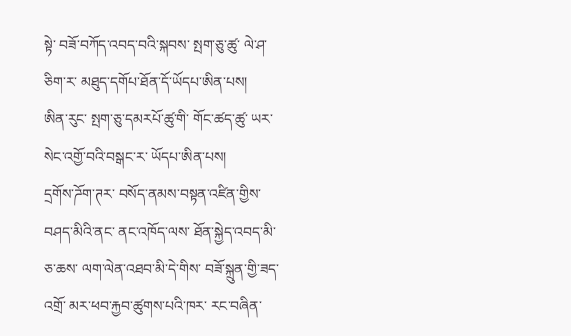སྟེ་ བཟོ་བཀོད་འབད་བའི་སྐབས་ སྤག་ཅུ་ཚུ་ ལེ་ཤ་ཅིག་ར་ མཐུད་དགོཔ་ཐོན་དོ་ཡོདཔ་ཨིན་པས།
ཨིན་རུང་ སྤག་ཅུ་དམརཔོ་ཚུ་གི་ གོང་ཚད་ཚུ་ ཡར་སེང་འགྱོ་བའི་བསྒང་ར་ ཡོདཔ་ཨིན་པས།
དྲགོས་ཌོག་ཊར་ བསོད་ནམས་བསྟན་འཛིན་གྱིས་ བཤད་མིའི་ནང་ ནང་འཁོད་ལས་ ཐོན་སྐྱེད་འབད་མི་ཅ་ཆས་ ལག་ལེན་འཐབ་མི་དེ་གིས་ བཟོ་སྐྲུན་གྱི་ཟད་འགྲོ་ མར་ཕབ་རྐྱབ་ཚུགས་པའི་ཁར་ རང་བཞིན་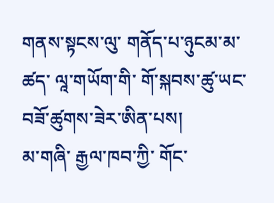གནས་སྟངས་ལུ་ གནོད་པ་ཉུངམ་མ་ཚད་ ལཱ་གཡོག་གི་ གོ་སྐབས་ཚུ་ཡང་ བཟོ་ཚུགས་ཟེར་ཨིན་པས།
མ་གཞི་ རྒྱལ་ཁབ་ཀྱི་ གོང་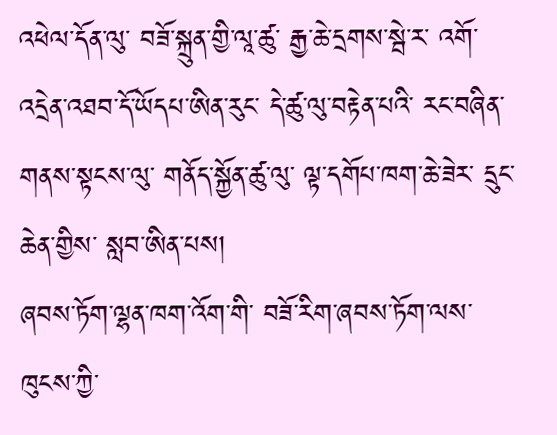འཕེལ་དོན་ལུ་ བཟོ་སྐྲུན་གྱི་ལཱ་ཚུ་ རྒྱ་ཆེ་དྲགས་སྦེ་ར་ འགོ་འདྲེན་འཐབ་དོ་ཡོདཔ་ཨིན་རུང་ དེ་ཚུ་ལུ་བརྟེན་པའི་ རང་བཞིན་གནས་སྟངས་ལུ་ གནོད་སྐྱོན་ཚུ་ལུ་ ལྟ་དགོཔ་ཁག་ཆེ་ཟེར་ དྲུང་ཆེན་གྱིས་ སླབ་ཨིན་པས།
ཞབས་ཏོག་ལྷན་ཁག་འོག་གི་ བཟོ་རིག་ཞབས་ཏོག་ལས་ཁུངས་ཀྱི་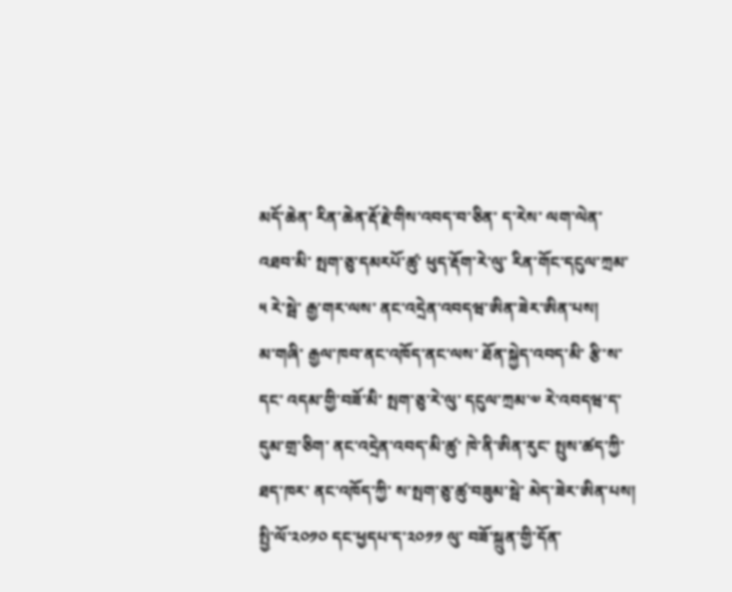མདོ་ཆེན་ རིན་ཆེན་རྡོ་རྗེ་གིས་འབད་བ་ཅིན་ ད་རེས་ ལག་ལེན་འཐབ་མི་ སྤག་ཅུ་དམརཔོ་ཚུ་ ཕུད་རྡོག་རེ་ལུ་ རིན་གོང་དངུལ་ཀྲམ་༥ རེ་སྦེ་ རྒྱ་གར་ལས་ ནང་འདྲེན་འབདཝ་ཨིན་ཟེར་ཨིན་པས།
མ་གཞི་ རྒྱལ་ཁབ་ནང་འཁོད་ནང་ལས་ ཐོན་སྐྱེད་འབད་མི་ རྩི་ས་དང་ འདམ་གྱི་བཟོ་མི་ སྤག་ཅུ་རེ་ལུ་ དངུལ་ཀྲམ་༧ རེ་འབདཝ་ད་ དུམ་གྲ་ཅིག་ ནང་འདྲེན་འབད་མི་ཚུ་ ཁེ་ནི་ཨིན་རུང་ སྤུས་ཚད་ཀྱི་ཐད་ཁར་ ནང་འཁོད་ཀྱི་ ས་སྤག་ཅུ་ཚུ་བཟུམ་སྦེ་ མེད་ཟེར་ཨིན་པས།
སྤྱི་ལོ་༢༠༡༠ དང་ཕྱདཔ་ད་༢༠༡༡ ལུ་ བཟོ་སྐྲུན་གྱི་དོན་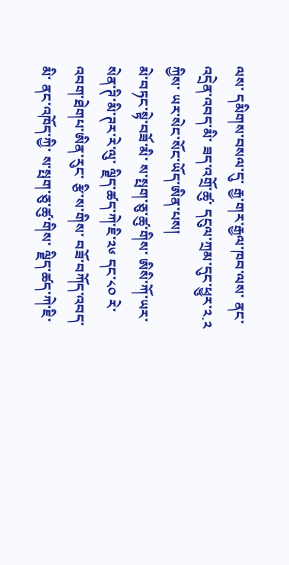ལས་ དམིགས་བསལ་དུ་ རྒྱ་གར་རྒྱལ་ཁབ་ལས་ ནང་འདྲེན་འབད་མི་ ཟད་འགྲོ་ཚུ་ དངུལ་ཀྲམ་དུང་ཕྱུར་༢.༢ ཀྱིས་ ཡར་སེང་སོང་ཡོད་ཨིན་པས།
མེ་བཏང་སྟེ་བཟོ་མི་ ས་སྤག་ཅུ་ཚུ་གིས་ ཨིསི་ཀོ་ཡར་སེན་ཊི་མི་ཊར་རེ་ལུ་ ལྗིད་ཚད་ཀེ་ཇི་༢༦ དང་༨༠ རེ་ འབག་ཐེགཔ་ཨིན་རུང་ རྩི་ས་གིས་ བཟོ་བཀོད་འབད་མི་ ནང་འཁོད་ཀྱི་ ས་སྤག་ཅུ་ཚུ་གིས་ ལྗིད་ཚད་ཀེ་ཇི་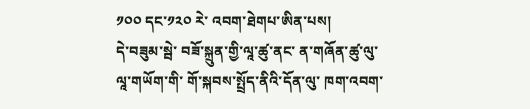༡༠༠ དང་༡༢༠ རེ་ འབག་ཐེགཔ་ཨིན་པས།
དེ་བཟུམ་སྦེ་ བཟོ་སྐྲུན་གྱི་ལཱ་ཚུ་ནང་ ན་གཞོན་ཚུ་ལུ་ ལཱ་གཡོག་གི་ གོ་སྐབས་སྤྲོད་ནིའི་དོན་ལུ་ ཁག་འབག་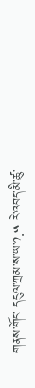གནས་གོང་ དངུལ་ཀྲམ་ས་ཡ་༡.༥ རེ་འབད་མི་ཚུ་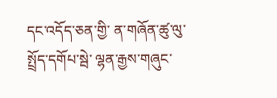དང་འདོད་ཅན་གྱི་ ན་གཞོན་ཚུ་ལུ་ སྤྲོད་དགོཔ་སྦེ་ ལྷན་རྒྱས་གཞུང་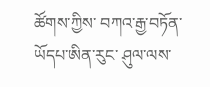ཚོགས་ཀྱིས་ བཀའ་རྒྱ་བཏོན་ཡོདཔ་ཨིན་རུང་ ཤུལ་ལས་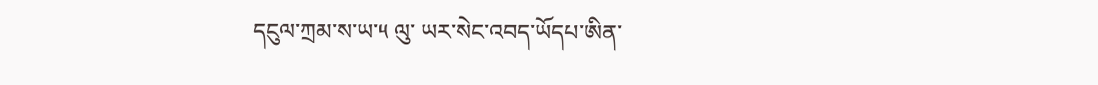དངུལ་ཀྲམ་ས་ཡ་༥ ལུ་ ཡར་སེང་འབད་ཡོདཔ་ཨིན་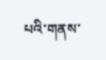པའི་གནས་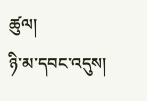ཚུལ།
ཉི་མ་དབང་འདུས།